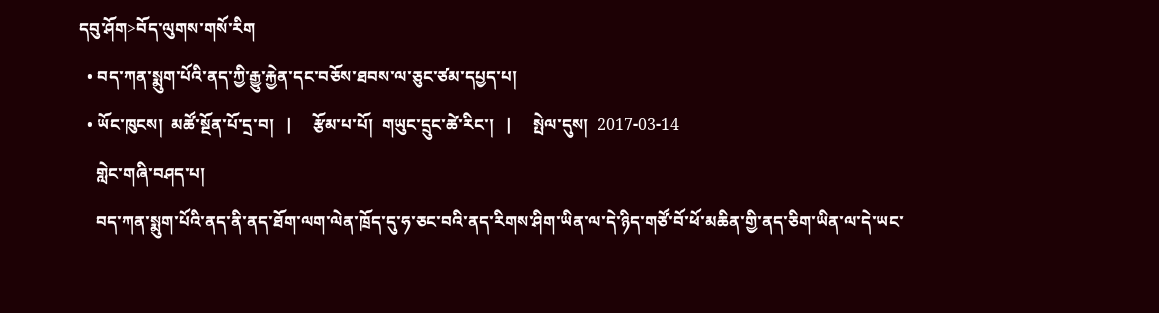དབུ་ཤོག>བོད་ལུགས་གསོ་རིག
  • བད་ཀན་སྨུག་པོའི་ནད་ཀྱི་རྒྱུ་རྐྱེན་དང་བཅོས་ཐབས་ལ་ཅུང་ཙམ་དཔྱད་པ།
  • ཡོང་ཁུངས།  མཚོ་སྔོན་པོ་དྲ་བ།   |     རྩོམ་པ་པོ།  གཡུང་དྲུང་ཚེ་རིང་།   |     སྤེལ་དུས།  2017-03-14
    གླེང་གཞི་བཤད་པ།
    བད་ཀན་སྨུག་པོའི་ནད་ནི་ནད་ཐོག་ལག་ལེན་ཁྲོད་དུ་ཧ་ཅང་བའི་ནད་རིགས་ཤིག་ཡིན་ལ་དེ་ཉིད་གཙོ་བོ་ཕོ་མཆིན་གྱི་ནད་ཅིག་ཡིན་ལ་དེ་ཡང་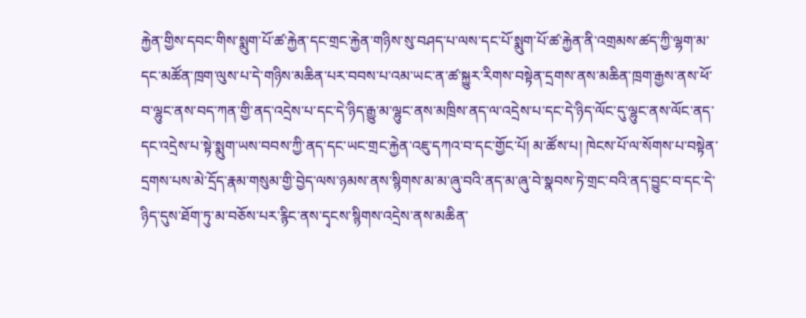རྐྱེན་གྱིས་དབང་གིས་སྨུག་པོ་ཚ་རྐྱེན་དང་གྲང་རྐྱེན་གཉིས་སུ་བཤད་པ་ལས་དང་པོ་སྨུག་པོ་ཚ་རྐྱེན་ནི་འགྲམས་ཚད་ཀྱི་ལྷག་མ་དང་མཚོན་ཁྲག་ལུས་པ་དེ་གཉིས་མཆིན་པར་བབས་པ་འམ་ཡང་ན་ཚ་སྐྱུར་རིགས་བསྟེན་དྲགས་ནས་མཆིན་ཁྲག་རྒྱས་ནས་ཕོ་བ་ལྷུང་ནས་བད་ཀན་གྱི་ནད་འདྲེས་པ་དང་དེ་ཉིད་རྒྱུ་མ་ལྷུང་ནས་མཁྲིས་ནད་ལ་འདྲེས་པ་དང་དེ་ཉིད་ལོང་དུ་ལྷུང་ནས་ལོང་ནད་དང་འདྲེས་པ་སྟེ་སྨུག་ཡས་བབས་ཀྱི་ནད་དང་ཡང་གྲང་རྐྱེན་འཇུ་དཀའ་བ་དང་གྱོང་པོ། མ་ཚོས་པ། ཁེངས་པོ་ལ་སོགས་པ་བསྟེན་དྲགས་པས་མེ་དྲོད་རྣམ་གསུམ་གྱི་བྱེད་ལས་ཉམས་ནས་སྙིགས་མ་མ་ཞུ་བའི་ནད་མ་ཞུ་བེ་སྣབས་ཏེ་གྲང་བའི་ནད་བྱུང་བ་དང་དེ་ཉིད་དུས་ཐོག་ཏུ་མ་བཅོས་པར་རྙིང་ནས་དྭངས་སྙིགས་འདྲེས་ནས་མཆིན་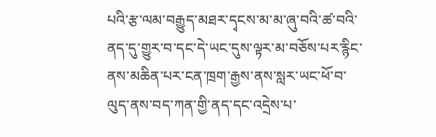པའི་རྩ་ལམ་བརྒྱུད་མཐར་དྭངས་མ་མ་ཞུ་བའི་ཚ་བའི་ནད་དུ་གྱུར་བ་དང་དེ་ཡང་དུས་ལྟར་མ་བཅོས་པར་རྙིང་ནས་མཆིན་པར་ངན་ཁྲག་རྒྱས་ནས་སླར་ཡང་ཕོ་བ་ལུད་ནས་བད་ཀན་གྱི་ནད་དང་འདྲེས་པ་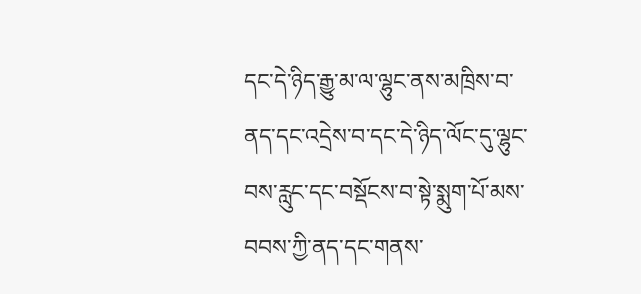དང་དེ་ཉིད་རྒྱུ་མ་ལ་ལྷུང་ནས་མཁྲིས་བ་ནད་དང་འདྲེས་བ་དང་དེ་ཉིད་ལོང་དུ་ལྷུང་བས་རླུང་དང་བསྡོངས་བ་སྟེ་སྨུག་པོ་མས་བབས་ཀྱི་ནད་དང་གནས་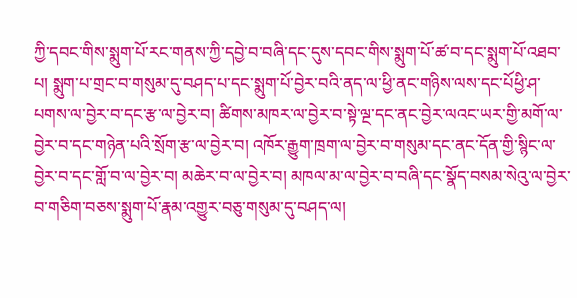ཀྱི་དབང་གིས་སྨུག་པོ་རང་གནས་ཀྱི་དབྱེ་བ་བཞི་དང་དུས་དབང་གིས་སྨུག་པོ་ཚ་བ་དང་སྨུག་པོ་འཐབ་པ། སྨུག་པ་གྲང་བ་གསུམ་དུ་བཤད་པ་དང་སྨུག་པོ་བྱེར་བའི་ནད་ལ་ཕྱི་ནང་གཉིས་ལས་དང་པོཕྱི་ཤ་པགས་ལ་བྱེར་བ་དང་རྩ་ལ་བྱེར་བ། ཚིགས་མཁར་ལ་བྱེར་བ་སྟེ་ལྔ་དང་ནང་བྱེར་ལའང་ཡར་གྱི་མགོ་ལ་བྱེར་བ་དང་གཉེན་པའི་སྲོག་རྩ་ལ་བྱེར་བ། འཁོར་རྒྱུག་ཁྲག་ལ་བྱེར་བ་གསུམ་དང་ནང་དོན་གྱི་སྙིང་ལ་བྱེར་བ་དང་གློ་བ་ལ་བྱེར་བ། མཆེར་བ་ལ་བྱེར་བ། མཁལ་མ་ལ་བྱེར་བ་བཞི་དང་སྣོད་བསམ་སེའུ་ལ་བྱེར་བ་གཅིག་བཅས་སྨུག་པོ་རྣམ་འགྱུར་བཅུ་གསུམ་དུ་བཤད་ལ།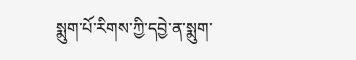སྨུག་པོ་རིགས་ཀྱི་དབྱེ་ན་སྨུག་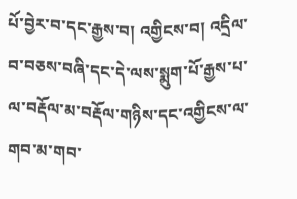པོ་བྱེར་བ་དང་རྒྱས་བ། འགྱིངས་བ། འདྲིལ་བ་བཅས་བཞི་དང་དེ་ལས་སྨུག་པོ་རྒྱས་པ་ལ་བརྡོལ་མ་བརྡོལ་གཉིས་དང་འགྱིངས་ལ་གབ་མ་གབ་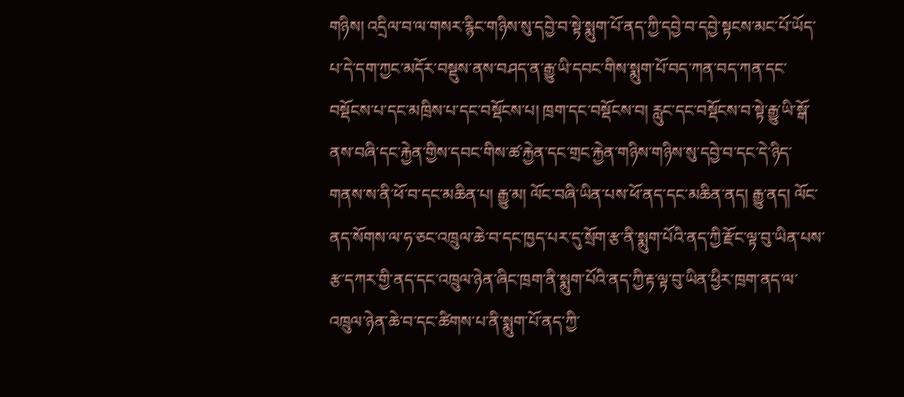གཉིས། འདྲིལ་བ་ལ་གསར་རྙིང་གཉིས་སུ་དབྱེ་བ་སྟེ་སྨུག་པོ་ནད་ཀྱི་དབྱེ་བ་དབྱེ་སྟངས་མང་པོ་ཡོད་པ་དེ་དག་ཀྱང་མདོར་བསྡུས་ནས་བཤད་ན་རྒྱུ་ཡི་དབང་གིས་སྨུག་པོ་བད་ཀན་བད་ཀན་དང་བསྡོངས་པ་དང་མཁྲིས་པ་དང་བསྡོངས་པ། ཁྲག་དང་བསྡོངས་བ། རླུང་དང་བསྡོངས་བ་སྟེ་རྒྱུ་ཡི་སྒོ་ནས་བཞི་དང་རྐྱེན་གྱིས་དབང་གིས་ཚ་རྐྱེན་དང་གྲང་རྐྱེན་གཉིས་གཉིས་སུ་དབྱེ་བ་དང་དེ་ཉིད་གནས་ས་ནི་ཕོ་བ་དང་མཆིན་པ། རྒྱུ་མ། ལོང་བཞི་ཡིན་པས་ཕོ་ནད་དང་མཆིན་ནད། རྒྱུ་ནད། ལོང་ནད་སོགས་ལ་ཧ་ཅང་འཁྲུལ་ཆེ་བ་དང་ཁྱད་པར་དུ་སྲོག་རྩ་ནི་སྨུག་པོའི་ནད་ཀྱི་རྫོང་ལྟ་བུ་ཡིན་པས་རྩ་དཀར་གྱི་ནད་དང་འཁྲུལ་ཉེན་ཞིང་ཁྲག་ནི་སྨུག་པོའི་ནད་ཀྱི་རྟ་ལྟ་བུ་ཡིན་ཕྱིར་ཁྲག་ནད་ལ་འཁྲུལ་ཉེན་ཆེ་བ་དང་ཚིགས་པ་ནི་སྨུག་པོ་ནད་ཀྱི་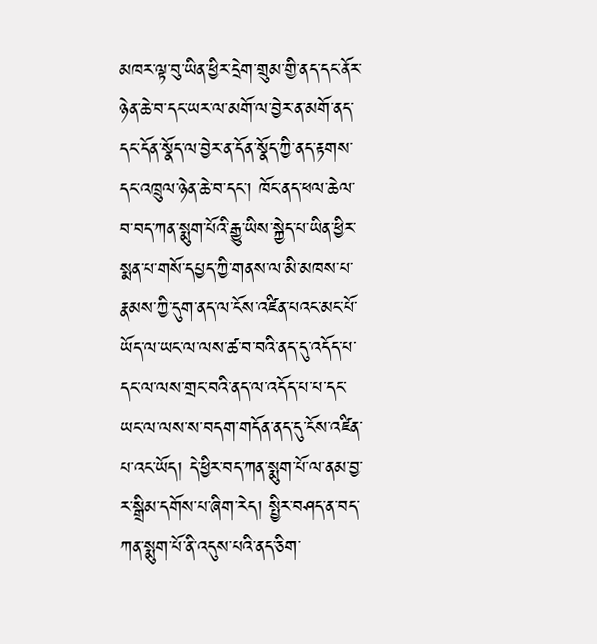མཁར་ལྟ་བུ་ཡིན་ཕྱིར་དྲེག་གྲུམ་གྱི་ནད་དང་ནོར་ཉེན་ཆེ་བ་དང་ཡར་ལ་མགོ་ལ་བྱེར་ན་མགོ་ནད་དང་དོན་སྣོད་ལ་བྱེར་ན་དོན་སྣོད་ཀྱི་ནད་རྟགས་དང་འཁྲུལ་ཉེན་ཆེ་བ་དང་། ཁོང་ནད་ཕལ་ཆེལ་བ་བད་ཀན་སྨུག་པོའི་རྒྱུ་ཡིས་སྐྱེད་པ་ཡིན་ཕྱིར་སྨན་པ་གསོ་དཔྱད་ཀྱི་གནས་ལ་མི་མཁས་པ་རྣམས་ཀྱི་དུག་ནད་ལ་ངོས་འཛིན་པའང་མང་པོ་ཡོད་ལ་ཡང་ལ་ལས་ཚ་བ་བའི་ནད་དུ་འདོད་པ་དང་ལ་ལས་གྲང་བའི་ནད་ལ་འདོད་པ་པ་དང་ཡང་ལ་ལས་ས་བདག་གདོན་ནད་དུ་ངོས་འཛིན་པ་འང་ཡོད། དེ་ཕྱིར་བད་ཀན་སྨུག་པོ་ལ་ནམ་བྱ་ར་སྒྲིམ་དགོས་པ་ཞིག་རེད། སྤྱིར་བཤད་ན་བད་ཀན་སྨུག་པོ་ནི་འདུས་པའི་ནད་ཅིག་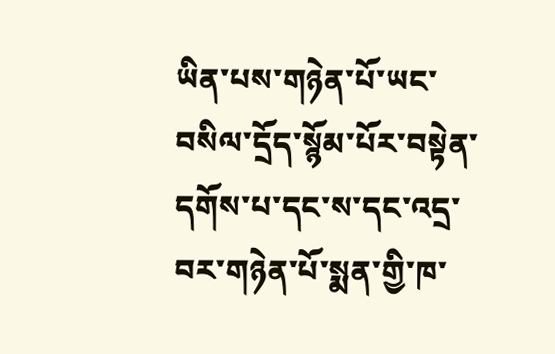ཡིན་པས་གཉེན་པོ་ཡང་བསིལ་དྲོད་སྙོམ་པོར་བསྟེན་དགོས་པ་དང་ས་དང་འདྲ་བར་གཉེན་པོ་སྨན་གྱི་ཁ་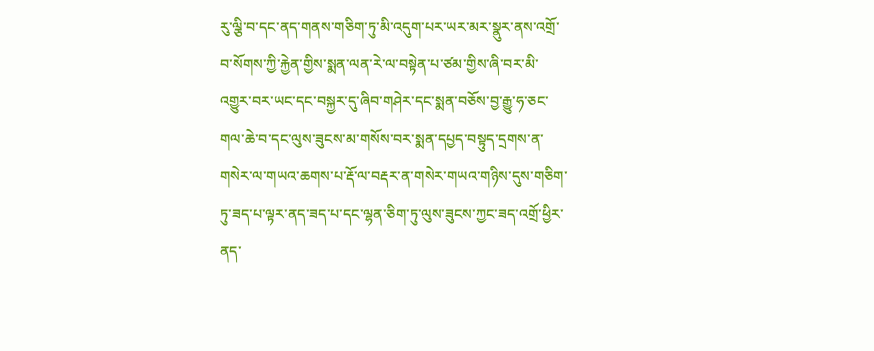རུ་ལྕི་བ་དང་ནད་གནས་གཅིག་ཏུ་མི་འདུག་པར་ཡར་མར་སྣུར་ནས་འགྲོ་བ་སོགས་ཀྱི་རྐྱེན་གྱིས་སྨན་ལན་རེ་ལ་བསྟེན་པ་ཙམ་གྱིས་ཞི་བར་མི་འགྱུར་བར་ཡང་དང་བསྐྱར་དུ་ཞིབ་གཤེར་དང་སྨན་བཅོས་བྱ་རྒྱུ་ཧ་ཅང་གལ་ཆེ་བ་དང་ལུས་ཟུངས་མ་གསོས་བར་སྨན་དཔྱད་བསྟུད་དྲགས་ན་གསེར་ལ་གཡའ་ཆགས་པ་རྡོ་ལ་བརྡར་ན་གསེར་གཡའ་གཉིས་དུས་གཅིག་ཏུ་ཟད་པ་ལྟར་ནད་ཟད་པ་དང་ལྷན་ཅིག་ཏུ་ལུས་ཟུངས་ཀྱང་ཟད་འགྲོ་ཕྱིར་ནད་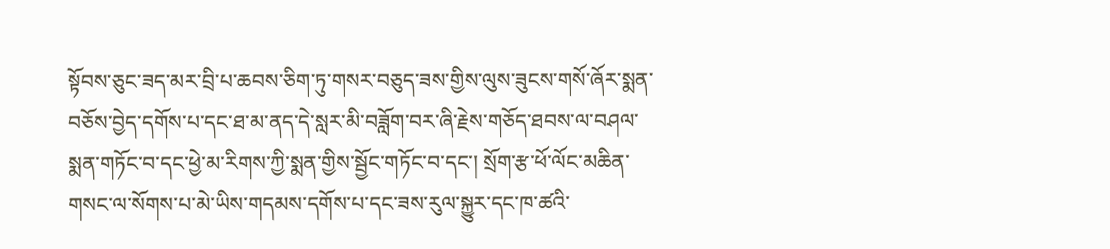སྟོབས་ཅུང་ཟད་མར་བྲི་པ་ཆབས་ཅིག་ཏུ་གསར་བཅུད་ཟས་གྱིས་ལུས་ཟུངས་གསོ་ཞོར་སྨན་བཅོས་བྱེད་དགོས་པ་དང་ཐ་མ་ནད་དེ་སླར་མི་བཟློག་བར་ཞི་རྗེས་གཅོད་ཐབས་ལ་བཤལ་སྨན་གཏོང་བ་དང་ཕྱེ་མ་རིགས་ཀྱི་སྨན་གྱིས་སྦྱོང་གཏོང་བ་དང་། སྲོག་རྩ་ཕོ་ལོང་མཆིན་གསང་ལ་སོགས་པ་མེ་ཡིས་གདམས་དགོས་པ་དང་ཟས་རུལ་སྐྱུར་དང་ཁ་ཚའི་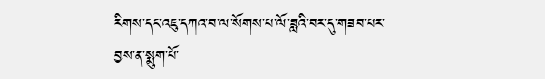རིགས་དང་འཇུ་དཀའ་བ་ལ་སོགས་པ་ལོ་ཟླའི་བར་དུ་གཟབ་པར་བྱས་ན་སྨུག་པོ་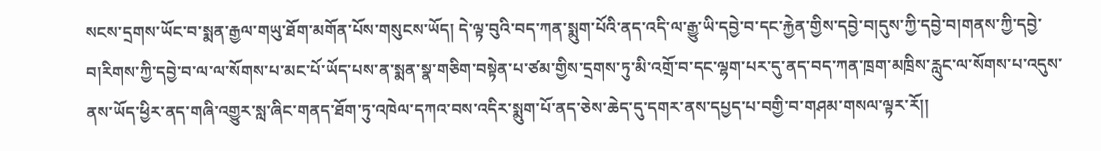སངས་དྲགས་ཡོང་བ་སྨན་རྒྱལ་གཡུ་ཐོག་མགོན་པོས་གསུངས་ཡོད། དེ་ལྟ་བུའི་བད་ཀན་སྨུག་པོའི་ནད་འདི་ལ་རྒྱུ་ཡི་དབྱེ་བ་དང་རྐྱེན་གྱིས་དབྱེ་བ།དུས་ཀྱི་དབྱེ་བ།གནས་ཀྱི་དབྱེ་བ།རིགས་ཀྱི་དབྱེ་བ་ལ་ལ་སོགས་པ་མང་པོ་ཡོད་པས་ན་སྨན་སྣ་གཅིག་བསྟེན་པ་ཙམ་གྱིས་དྲགས་ཏུ་མི་འགྲོ་བ་དང་ལྷག་པར་དུ་ནད་བད་ཀན་ཁྲག་མཁྲིས་རླུང་ལ་སོགས་པ་འདུས་ནས་ཡོད་ཕྱིར་ནད་གཞི་འགྱུར་སླ་ཞིང་གནད་ཐོག་ཏུ་འཁེལ་དཀའ་བས་འདིར་སྨུག་པོ་ནད་ཅེས་ཆེད་དུ་དགར་ནས་དཔྱད་པ་བགྱི་བ་གཤམ་གསལ་ལྟར་རོ།།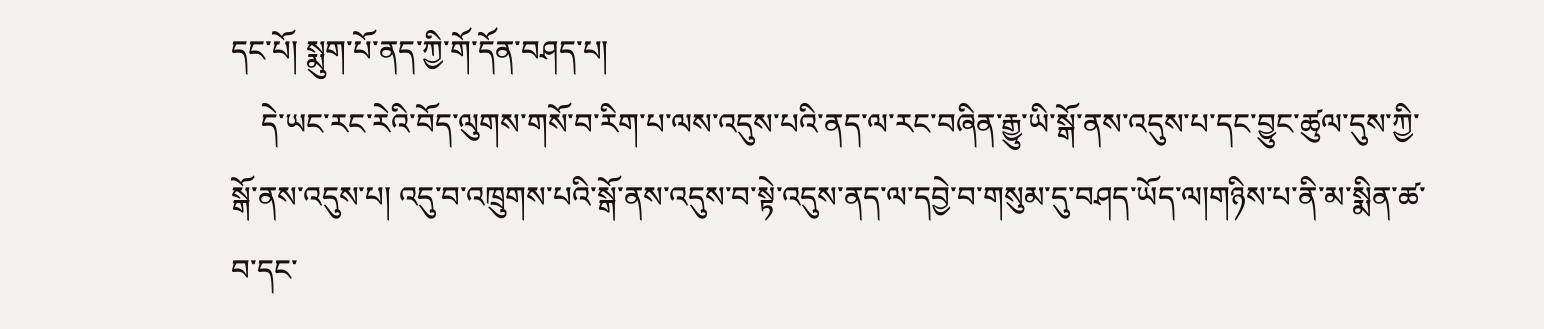དང་པོ། སྨུག་པོ་ནད་ཀྱི་གོ་དོན་བཤད་པ།
    དེ་ཡང་རང་རེའི་བོད་ལུགས་གསོ་བ་རིག་པ་ལས་འདུས་པའི་ནད་ལ་རང་བཞིན་རྒྱུ་ཡི་སྒོ་ནས་འདུས་པ་དང་བྱུང་ཚུལ་དུས་ཀྱི་སྒོ་ནས་འདུས་པ། འདུ་བ་འཁྲུགས་པའི་སྒོ་ནས་འདུས་བ་སྟེ་འདུས་ནད་ལ་དབྱེ་བ་གསུམ་དུ་བཤད་ཡོད་ལ།གཉིས་པ་ནི་མ་སྨིན་ཚ་བ་དང་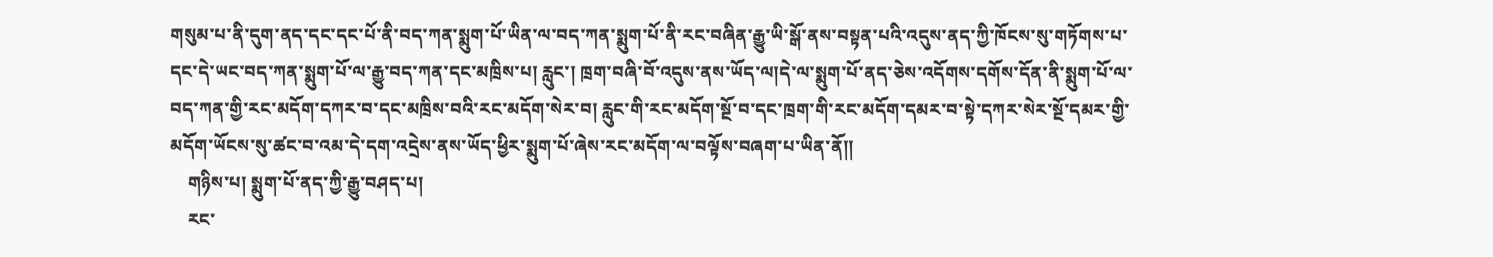གསུམ་པ་ནི་དུག་ནད་དང་དང་པོ་ནི་བད་ཀན་སྨུག་པོ་ཡིན་ལ་བད་ཀན་སྨུག་པོ་ནི་རང་བཞིན་རྒྱུ་ཡི་སྒོ་ནས་བསྟན་པའི་འདུས་ནད་ཀྱི་ཁོངས་སུ་གཏོགས་པ་དང་དེ་ཡང་བད་ཀན་སྨུག་པོ་ལ་རྒྱུ་བད་ཀན་དང་མཁྲིས་པ། རླུང་། ཁྲག་བཞི་བོ་འདུས་ནས་ཡོད་ལ།དེ་ལ་སྨུག་པོ་ནད་ཅེས་འདོགས་དགོས་དོན་ནི་སྨུག་པོ་ལ་བད་ཀན་གྱི་རང་མདོག་དཀར་བ་དང་མཁྲིས་བའི་རང་མདོག་སེར་བ། རླུང་གི་རང་མདོག་སྔོ་བ་དང་ཁྲག་གི་རང་མདོག་དམར་བ་སྟེ་དཀར་སེར་སྔོ་དམར་གྱི་མདོག་ཡོངས་སུ་ཚང་བ་འམ་དེ་དག་འདྲེས་ནས་ཡོད་ཕྱིར་སྨུག་པོ་ཞེས་རང་མདོག་ལ་བལྟོས་བཞག་པ་ཡིན་ནོ།།
    གཉིས་པ། སྨུག་པོ་ནད་ཀྱི་རྒྱུ་བཤད་པ།
    རང་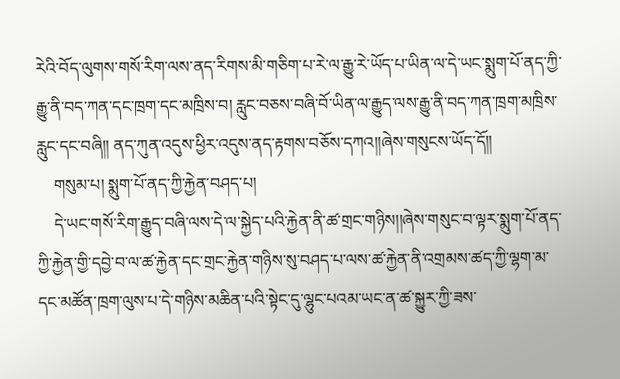རེའི་བོད་ལུགས་གསོ་རིག་ལས་ནད་རིགས་མི་གཅིག་པ་རེ་ལ་རྒྱུ་རེ་ཡོད་པ་ཡིན་ལ་དེ་ཡང་སྨུག་པོ་ནད་ཀྱི་རྒྱུ་ནི་བད་ཀན་དང་ཁྲག་དང་མཁྲིས་བ། རླུང་བཅས་བཞི་བོ་ཡིན་ལ་རྒྱུད་ལས་རྒྱུ་ནི་བད་ཀན་ཁྲག་མཁྲིས་རླུང་དང་བཞི།། ནད་ཀུན་འདུས་ཕྱིར་འདུས་ནད་རྟགས་བཅོས་དཀའ།།ཞེས་གསུངས་ཡོད་དོ།།
    གསུམ་པ། སྨུག་པོ་ནད་ཀྱི་རྐྱེན་བཤད་པ།
    དེ་ཡང་གསོ་རིག་རྒྱུད་བཞི་ལས་དེ་ལ་སྐྱེད་པའི་རྐྱེན་ནི་ཚ་གྲང་གཉིས།།ཞེས་གསུང་བ་ལྟར་སྨུག་པོ་ནད་ཀྱི་རྐྱེན་གྱི་དབྱེ་བ་ལ་ཚ་རྐྱེན་དང་གྲང་རྐྱེན་གཉིས་སུ་བཤད་པ་ལས་ཚ་རྐྱེན་ནི་འགྲམས་ཚད་ཀྱི་ལྷག་མ་དང་མཚོན་ཁྲག་ལུས་པ་དེ་གཉིས་མཆིན་པའི་སྟེང་དུ་ལྷུང་པའམ་ཡང་ན་ཚ་སྐྱུར་ཀྱི་ཟས་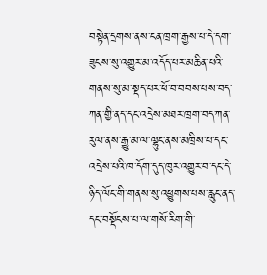བསྟེན་དྲགས་ནས་ངན་ཁྲག་རྒྱས་པ་དེ་དག་ཟུངས་སུ་འགྱུར་མ་འདོད་པར་མཆིན་པའི་གནས་སུ་མ་སྡད་པར་ཕོ་བ་བབས་པས་བད་ཀན་གྱི་ནད་དང་འདྲེས་མཐར་ཁྲག་བད་ཀན་རུལ་ནས་རྒྱུ་མ་ལ་ལྷུང་ནས་མཁྲིས་པ་དང་འདྲེས་པའི་ཁ་དོག་དུད་ཁུར་འགྱུར་བ་དང་དེ་ཉིད་ལོང་གི་གནས་སུ་འཕྱུགས་པས་རླུང་ནད་དང་བསྡོངས་པ་ལ་གསོ་རིག་གི་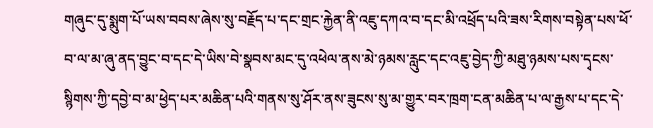གཞུང་དུ་སྨུག་པོ་ཡས་བབས་ཞེས་སུ་བརྗོད་པ་དང་གྲང་རྐྱེན་ནི་འཇུ་དཀའ་བ་དང་མི་འཕྲོད་པའི་ཟས་རིགས་བསྟེན་པས་ཕོ་བ་ལ་མ་ཞུ་ནད་བྱུང་བ་དང་དེ་ཡིས་བེ་སྣབས་མང་དུ་འཕེལ་ནས་མེ་ཉམས་རླུང་དང་འཇུ་བྱེད་ཀྱི་མཐུ་ཉམས་པས་དྭངས་སྙིགས་ཀྱི་དབྱེ་བ་མ་ཕྱེད་པར་མཆིན་པའི་གནས་སུ་ཤོར་ནས་ཟུངས་སུ་མ་གྱུར་བར་ཁྲག་ངན་མཆིན་པ་ལ་རྒྱས་པ་དང་དེ་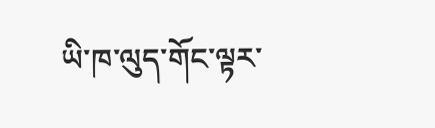ཡི་ཁ་ལུད་གོང་ལྟར་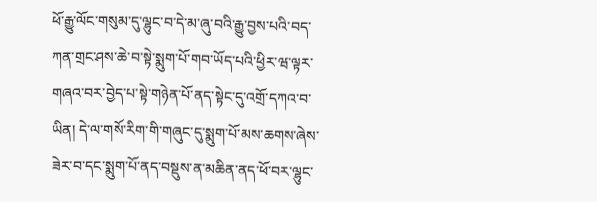ཕོ་རྒྱུ་ལོང་གསུམ་དུ་ལྷུང་བ་དེ་མ་ཞུ་བའི་རྒྱུ་བྱས་པའི་བད་ཀན་གྲང་ཤས་ཆེ་བ་སྟེ་སྨུག་པོ་གབ་ཡོད་པའི་ཕྱིར་ཝ་ལྟར་གཞའ་བར་བྱེད་པ་སྟེ་གཉེན་པོ་ནད་སྟེང་དུ་འགྲོ་དཀའ་བ་ཡིན། དེ་ལ་གསོ་རིག་གི་གཞུང་དུ་སྨུག་པོ་མས་ཆགས་ཞེས་ཟེར་བ་དང་སྨུག་པོ་ནད་བསྡུས་ན་མཆིན་ནད་ཕོ་བར་ལྷུང་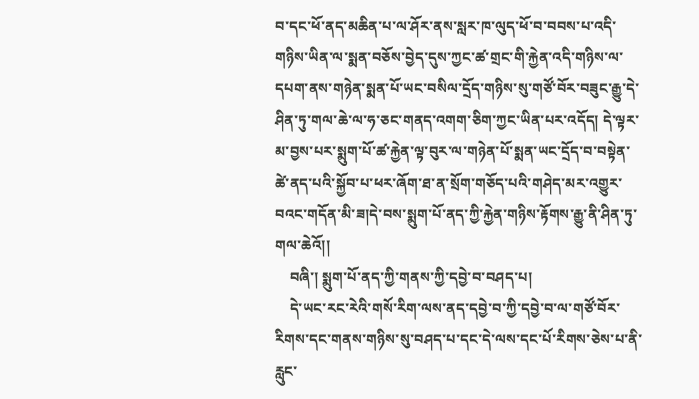བ་དང་ཕོ་ནད་མཆིན་པ་ལ་ཤོར་ནས་སླར་ཁ་ལུད་ཕོ་བ་བབས་པ་འདི་གཉིས་ཡིན་ལ་སྨན་བཅོས་བྱེད་དུས་ཀྱང་ཚ་གྲང་གི་རྐྱེན་འདི་གཉིས་ལ་དཔག་ནས་གཉེན་སྨན་པོ་ཡང་བསིལ་དྲོད་གཉིས་སུ་གཙོ་བོར་བཟུང་རྒྱུ་དེ་ཤིན་ཏུ་གལ་ཆེ་ལ་ཧ་ཅང་གནད་འགག་ཅིག་ཀྱང་ཡིན་པར་འདོད། དེ་ལྟར་མ་བྱས་པར་སྨུག་པོ་ཚ་རྐྱེན་ལྟ་བུར་ལ་གཉེན་པོ་སྨན་ཡང་དྲོད་བ་བསྟེན་ཚེ་ནད་པའི་སྐྱོབ་པ་ཕར་ཞོག་ཐ་ན་སྲོག་གཅོད་པའི་གཤེད་མར་འགྱུར་བའང་གདོན་མི་ཟ།དེ་བས་སྨུག་པོ་ནད་ཀྱི་རྐྱེན་གཉིས་རྟོགས་རྒྱུ་ནི་ཤིན་ཏུ་གལ་ཆེའོ།།
    བཞི་། སྨུག་པོ་ནད་ཀྱི་གནས་ཀྱི་དབྱེ་བ་བཤད་པ།
    དེ་ཡང་རང་རེའི་གསོ་རིག་ལས་ནད་དབྱེ་བ་ཀྱི་དབྱེ་བ་ལ་གཙོ་བོར་རིགས་དང་གནས་གཉིས་སུ་བཤད་པ་དང་དེ་ལས་དང་པོ་རིགས་ཅེས་པ་ནི་རླུང་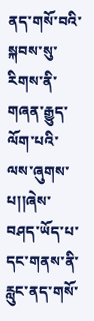ནད་གསོ་བའི་སྐབས་སུ་རིགས་ནི་གཞན་རྒྱུད་ལོག་པའི་ལས་ཞུགས་པ།།ཞེས་བཤད་ཡོད་པ་དང་གནས་ནི་རླུང་ནད་གསོ་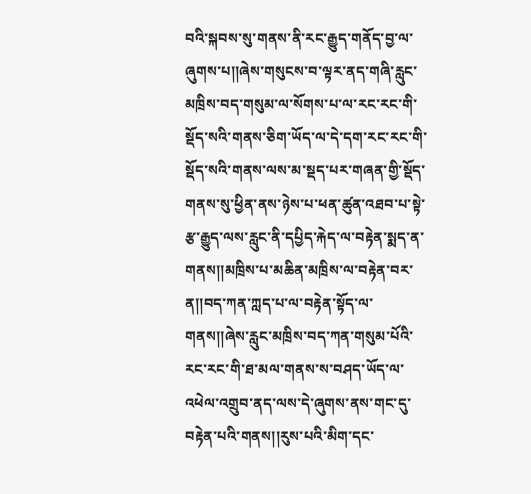བའི་སྐབས་སུ་གནས་ནི་རང་རྒྱུད་གནོད་བྱ་ལ་ཞུགས་པ།།ཞེས་གསུངས་བ་ལྟར་ནད་གཞི་རླུང་མཁྲིས་བད་གསུམ་ལ་སོགས་པ་ལ་རང་རང་གི་སྡོད་སའི་གནས་ཅིག་ཡོད་ལ་དེ་དག་རང་རང་གི་སྡོད་སའི་གནས་ལས་མ་སྡད་པར་གཞན་གྱི་སྡོད་གནས་སུ་ཕྱིན་ནས་ཉེས་པ་ཕན་ཚུན་འཐབ་པ་སྟེ་རྩ་རྒྱུད་ལས་རླུང་ནི་དཔྱིད་རྐེད་ལ་བརྟེན་སྨད་ན་གནས།།མཁྲིས་པ་མཆིན་མཁྲིས་ལ་བརྟེན་བར་ན།།བད་ཀན་ཀླད་པ་ལ་བརྟེན་སྟོད་ལ་གནས།།ཞེས་རླུང་མཁྲིས་བད་ཀན་གསུམ་པོའི་རང་རང་གི་ཐ་མལ་གནས་ས་བཤད་ཡོད་ལ་འཕེལ་འགྲུབ་ནད་ལས་དེ་ཞུགས་ནས་གང་དུ་བརྟེན་པའི་གནས།།རུས་པའི་མིག་དང་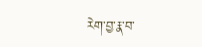རེག་བྱ་རྣ་བ་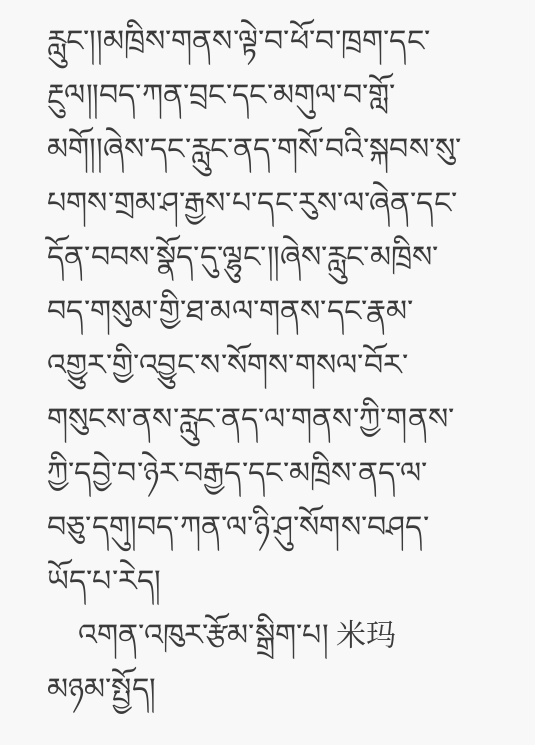རླུང་།།མཁྲིས་གནས་ལྟེ་བ་ཕོ་བ་ཁྲག་དང་རྔུལ།།བད་ཀན་བྲང་དང་མགུལ་བ་གློ་མགོ།།ཞེས་དང་རླུང་ནད་གསོ་བའི་སྐབས་སུ་པགས་གྲམ་ཤ་རྒྱས་པ་དང་རུས་ལ་ཞེན་དང་དོན་བབས་སྣོད་དུ་ལྷུང་།།ཞེས་རླུང་མཁྲིས་བད་གསུམ་གྱི་ཐ་མལ་གནས་དང་རྣམ་འགྱུར་གྱི་འབྱུང་ས་སོགས་གསལ་བོར་གསུངས་ནས་རླུང་ནད་ལ་གནས་ཀྱི་གནས་ཀྱི་དབྱེ་བ་ཉེར་བརྒྱད་དང་མཁྲིས་ནད་ལ་བཅུ་དགུ།བད་ཀན་ལ་ཉི་ཤུ་སོགས་བཤད་ཡོད་པ་རེད།
    འགན་འཁུར་རྩོམ་སྒྲིག་པ། 米玛
མཉམ་སྤྱོད།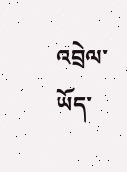འབྲེལ་ཡོད་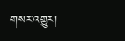གསར་འགྱུར།